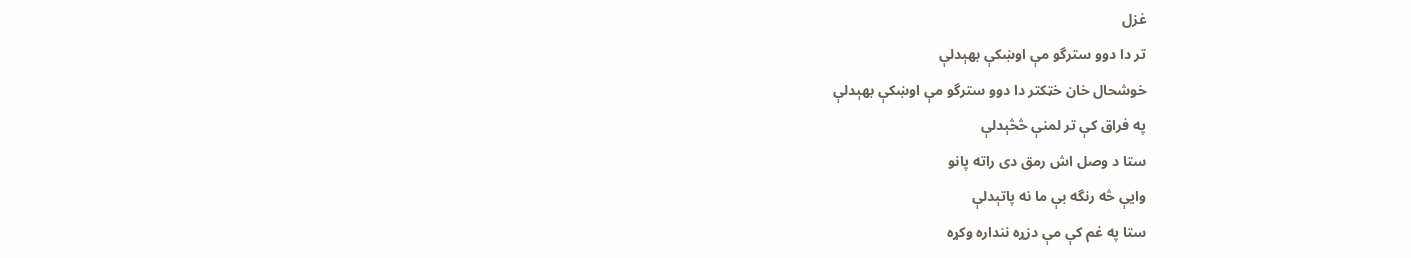غزل
تر دا دوو سترگو مې اوښکې بهېدلې
خوشحال خان خټکتر دا دوو سترگو مې اوښکې بهېدلې
په فراق کې تر لمنې څڅېدلې
ستا د وصل اش رمق دی راته پانو
وايې څه رنگه بې ما نه پاتېدلې
ستا په غم کې مې دزړه ننداره وکړه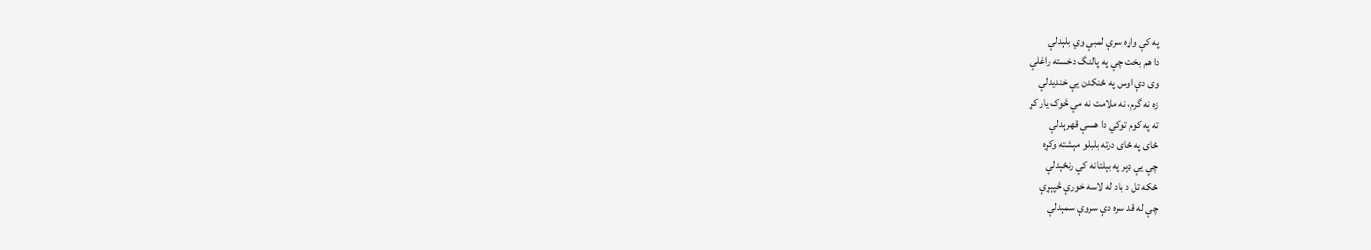په کې واړه سرې لمبې وي بلېدلې
دا هم بخت چې په پالنگ دخسته راغلې
وی دې اوس په ځنکدن يې خنديدلې
زه نه گرم، نه ملامت نه مې څوک يار کړ
ته په کوم توکي دا هسې قهرېدلې
ځای په ځای درته بلبلو مېشته وکړه
چې يې ډېر په بېلتانه کې رنځېدلې
ځکه تل د باد له لاسه خورې څپېړې
چې له قد سره دې سروې سمېدلې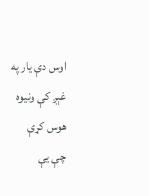اوس دې يار په غېږ کې ونيوه هوس کړې
چې يې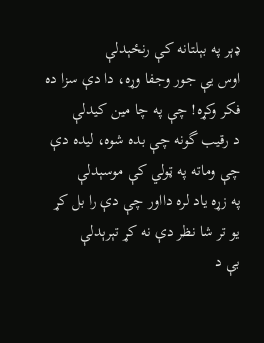ډېر په بېلتانه کې رنځېدلې
اوس يې جور وجفا وړه، دا دې سزا ده
فکر وکړه! چې په چا مين کيدلې
د رقيب گونه چې بده شوه، ليده دې
چې وماته په ټولي کې موسېدلې
په زړه ياد لره دااور چې دې را بل کړ
يو تر شا نظر دې نه کړ تېرېدلې
بې د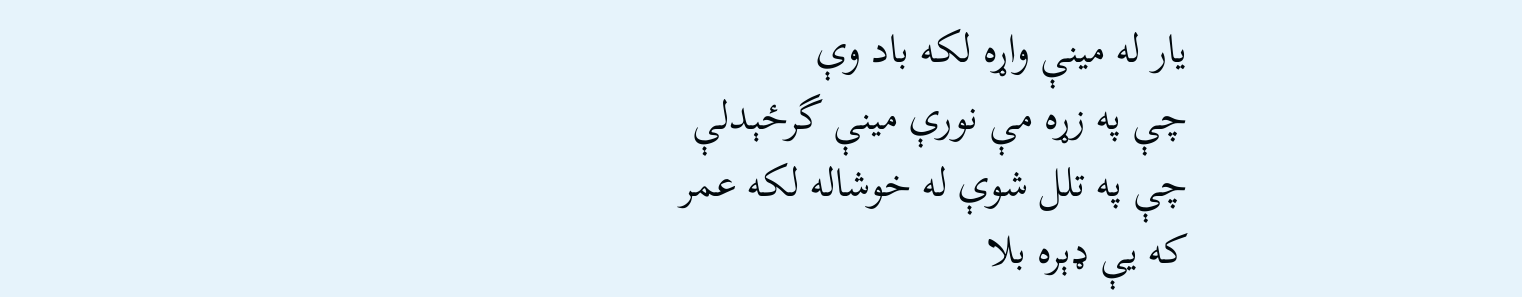يار له مينې واړه لکه باد وې
چې په زړه مې نورې مينې گرځېدلې
چې په تلل شوې له خوشاله لکه عمر
که يې ډېره بلا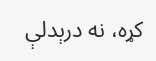کړه، نه درېدلې